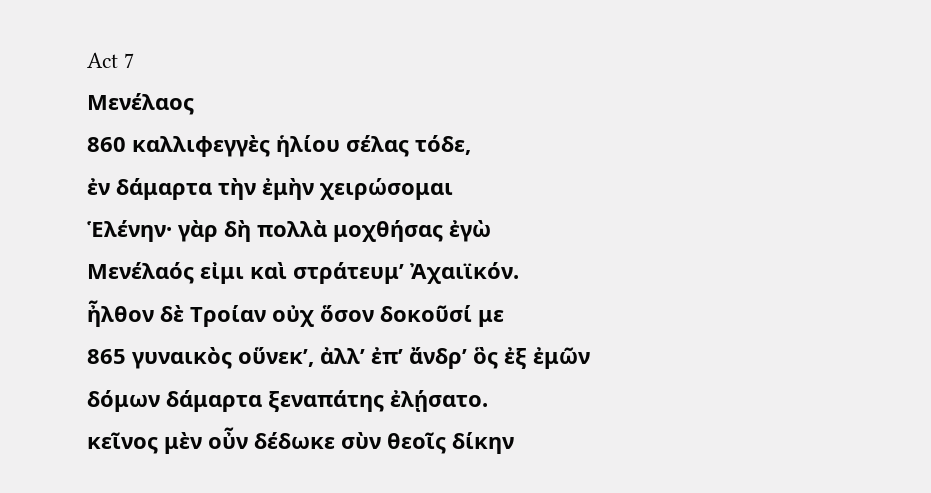Act 7
Μενέλαος
860 καλλιφεγγὲς ἡλίου σέλας τόδε,
ἐν δάμαρτα τὴν ἐμὴν χειρώσομαι
Ἑλένην· γὰρ δὴ πολλὰ μοχθήσας ἐγὼ
Μενέλαός εἰμι καὶ στράτευμʼ Ἀχαιϊκόν.
ἦλθον δὲ Τροίαν οὐχ ὅσον δοκοῦσί με
865 γυναικὸς οὕνεκʼ, ἀλλʼ ἐπʼ ἄνδρʼ ὃς ἐξ ἐμῶν
δόμων δάμαρτα ξεναπάτης ἐλῄσατο.
κεῖνος μὲν οὖν δέδωκε σὺν θεοῖς δίκην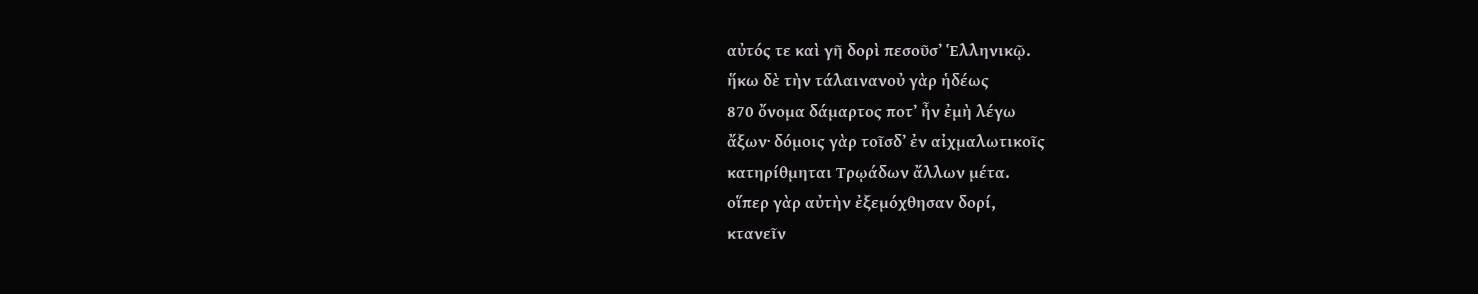αὐτός τε καὶ γῆ δορὶ πεσοῦσʼ Ἑλληνικῷ.
ἥκω δὲ τὴν τάλαινανοὐ γὰρ ἡδέως
870 ὄνομα δάμαρτος ποτʼ ἦν ἐμὴ λέγω
ἄξων· δόμοις γὰρ τοῖσδʼ ἐν αἰχμαλωτικοῖς
κατηρίθμηται Τρῳάδων ἄλλων μέτα.
οἵπερ γὰρ αὐτὴν ἐξεμόχθησαν δορί,
κτανεῖν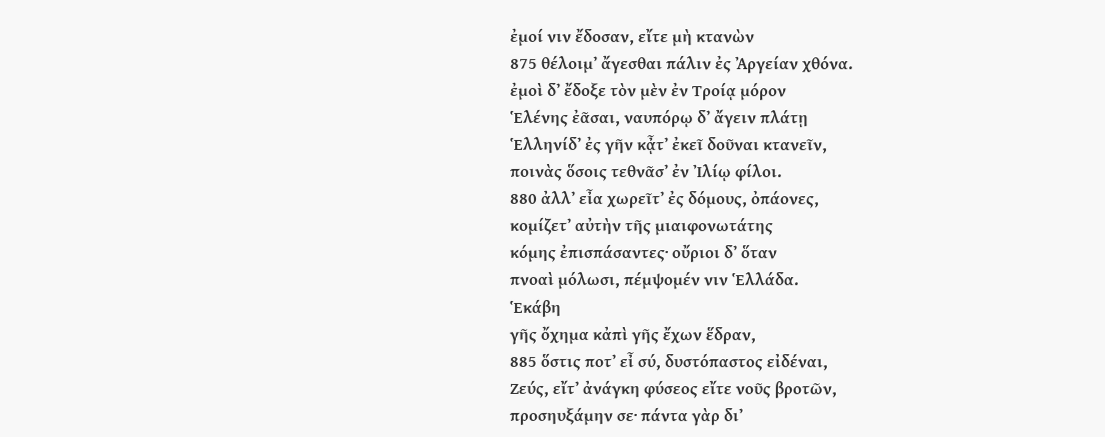ἐμοί νιν ἔδοσαν, εἴτε μὴ κτανὼν
875 θέλοιμʼ ἄγεσθαι πάλιν ἐς Ἀργείαν χθόνα.
ἐμοὶ δʼ ἔδοξε τὸν μὲν ἐν Τροίᾳ μόρον
Ἑλένης ἐᾶσαι, ναυπόρῳ δʼ ἄγειν πλάτῃ
Ἑλληνίδʼ ἐς γῆν κᾆτʼ ἐκεῖ δοῦναι κτανεῖν,
ποινὰς ὅσοις τεθνᾶσʼ ἐν Ἰλίῳ φίλοι.
880 ἀλλʼ εἶα χωρεῖτʼ ἐς δόμους, ὀπάονες,
κομίζετʼ αὐτὴν τῆς μιαιφονωτάτης
κόμης ἐπισπάσαντες· οὔριοι δʼ ὅταν
πνοαὶ μόλωσι, πέμψομέν νιν Ἑλλάδα.
Ἑκάβη
γῆς ὄχημα κἀπὶ γῆς ἔχων ἕδραν,
885 ὅστις ποτʼ εἶ σύ, δυστόπαστος εἰδέναι,
Ζεύς, εἴτʼ ἀνάγκη φύσεος εἴτε νοῦς βροτῶν,
προσηυξάμην σε· πάντα γὰρ διʼ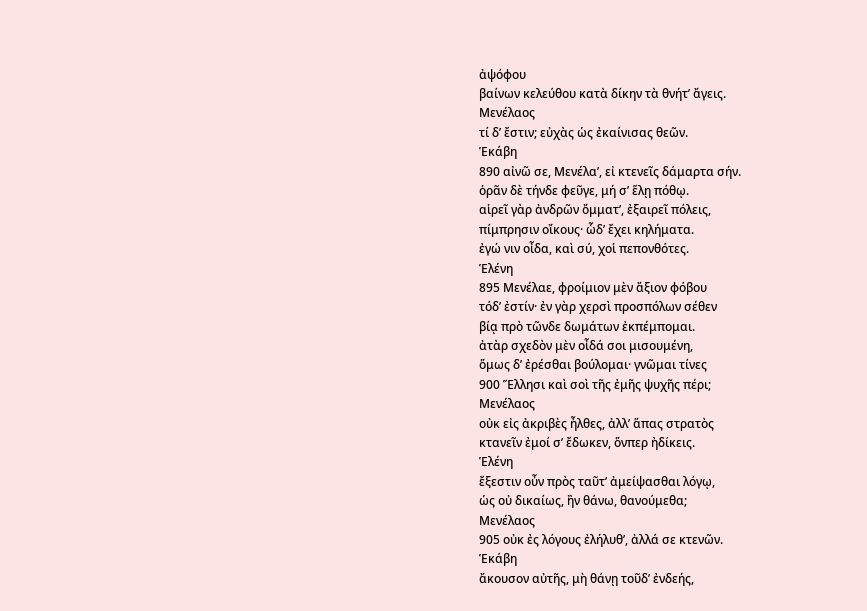ἀψόφου
βαίνων κελεύθου κατὰ δίκην τὰ θνήτʼ ἄγεις.
Μενέλαος
τί δʼ ἔστιν; εὐχὰς ὡς ἐκαίνισας θεῶν.
Ἑκάβη
890 αἰνῶ σε, Μενέλαʼ, εἰ κτενεῖς δάμαρτα σήν.
ὁρᾶν δὲ τήνδε φεῦγε, μή σʼ ἕλῃ πόθῳ.
αἱρεῖ γὰρ ἀνδρῶν ὄμματʼ, ἐξαιρεῖ πόλεις,
πίμπρησιν οἴκους· ὧδʼ ἔχει κηλήματα.
ἐγώ νιν οἶδα, καὶ σύ, χοἱ πεπονθότες.
Ἑλένη
895 Μενέλαε, φροίμιον μὲν ἄξιον φόβου
τόδʼ ἐστίν· ἐν γὰρ χερσὶ προσπόλων σέθεν
βίᾳ πρὸ τῶνδε δωμάτων ἐκπέμπομαι.
ἀτὰρ σχεδὸν μὲν οἶδά σοι μισουμένη,
ὅμως δʼ ἐρέσθαι βούλομαι· γνῶμαι τίνες
900 Ἕλλησι καὶ σοὶ τῆς ἐμῆς ψυχῆς πέρι;
Μενέλαος
οὐκ εἰς ἀκριβὲς ἦλθες, ἀλλʼ ἅπας στρατὸς
κτανεῖν ἐμοί σʼ ἔδωκεν, ὅνπερ ἠδίκεις.
Ἑλένη
ἔξεστιν οὖν πρὸς ταῦτʼ ἀμείψασθαι λόγῳ,
ὡς οὐ δικαίως, ἢν θάνω, θανούμεθα;
Μενέλαος
905 οὐκ ἐς λόγους ἐλήλυθʼ, ἀλλά σε κτενῶν.
Ἑκάβη
ἄκουσον αὐτῆς, μὴ θάνῃ τοῦδʼ ἐνδεής,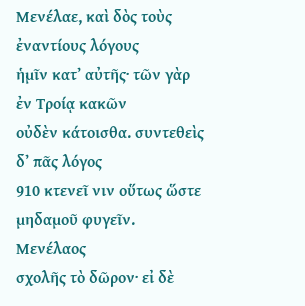Μενέλαε, καὶ δὸς τοὺς ἐναντίους λόγους
ἡμῖν κατʼ αὐτῆς· τῶν γὰρ ἐν Τροίᾳ κακῶν
οὐδὲν κάτοισθα. συντεθεὶς δʼ πᾶς λόγος
910 κτενεῖ νιν οὕτως ὥστε μηδαμοῦ φυγεῖν.
Μενέλαος
σχολῆς τὸ δῶρον· εἰ δὲ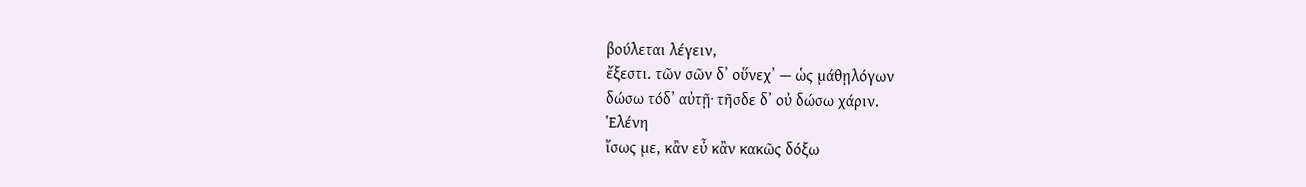βούλεται λέγειν,
ἔξεστι. τῶν σῶν δʼ οὕνεχʼ — ὡς μάθῃλόγων
δώσω τόδʼ αὐτῇ· τῆσδε δʼ οὐ δώσω χάριν.
Ἑλένη
ἴσως με, κἂν εὖ κἂν κακῶς δόξω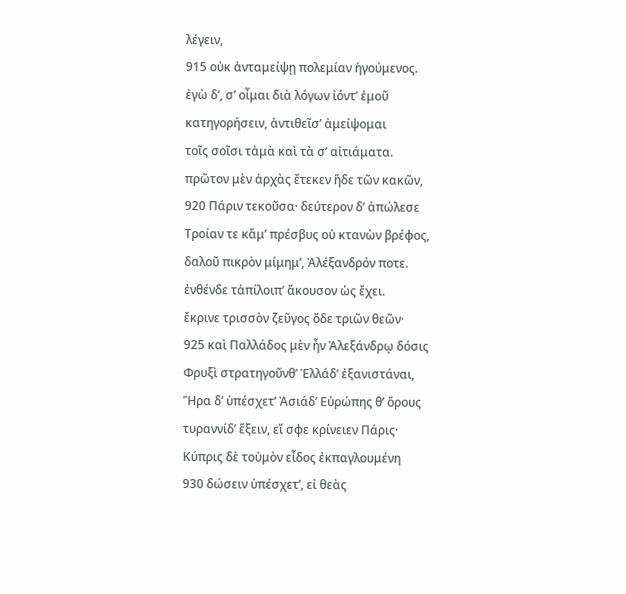λέγειν,
915 οὐκ ἀνταμείψῃ πολεμίαν ἡγούμενος.
ἐγὼ δʼ, σʼ οἶμαι διὰ λόγων ἰόντʼ ἐμοῦ
κατηγορήσειν, ἀντιθεῖσʼ ἀμείψομαι
τοῖς σοῖσι τἀμὰ καὶ τὰ σʼ αἰτιάματα.
πρῶτον μὲν ἀρχὰς ἔτεκεν ἥδε τῶν κακῶν,
920 Πάριν τεκοῦσα· δεύτερον δʼ ἀπώλεσε
Τροίαν τε κἄμʼ πρέσβυς οὐ κτανὼν βρέφος,
δαλοῦ πικρὸν μίμημʼ, Ἀλέξανδρόν ποτε.
ἐνθένδε τἀπίλοιπʼ ἄκουσον ὡς ἔχει.
ἔκρινε τρισσὸν ζεῦγος ὅδε τριῶν θεῶν·
925 καὶ Παλλάδος μὲν ἦν Ἀλεξάνδρῳ δόσις
Φρυξὶ στρατηγοῦνθʼ Ἑλλάδʼ ἐξανιστάναι,
Ἥρα δʼ ὑπέσχετʼ Ἀσιάδʼ Εὐρώπης θʼ ὅρους
τυραννίδʼ ἕξειν, εἴ σφε κρίνειεν Πάρις·
Κύπρις δὲ τοὐμὸν εἶδος ἐκπαγλουμένη
930 δώσειν ὑπέσχετʼ, εἰ θεὰς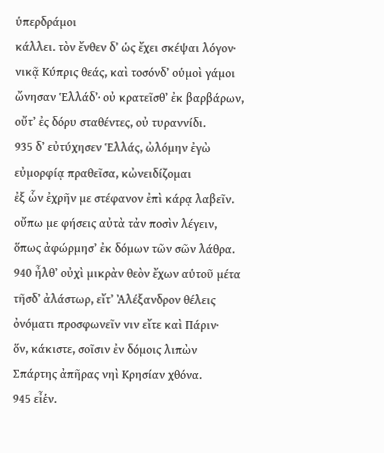ὑπερδράμοι
κάλλει. τὸν ἔνθεν δʼ ὡς ἔχει σκέψαι λόγον·
νικᾷ Κύπρις θεάς, καὶ τοσόνδʼ οὑμοὶ γάμοι
ὤνησαν Ἑλλάδʼ· οὐ κρατεῖσθʼ ἐκ βαρβάρων,
οὔτʼ ἐς δόρυ σταθέντες, οὐ τυραννίδι.
935 δʼ εὐτύχησεν Ἑλλάς, ὠλόμην ἐγὼ
εὐμορφίᾳ πραθεῖσα, κὠνειδίζομαι
ἐξ ὧν ἐχρῆν με στέφανον ἐπὶ κάρᾳ λαβεῖν.
οὔπω με φήσεις αὐτὰ τἀν ποσὶν λέγειν,
ὅπως ἀφώρμησʼ ἐκ δόμων τῶν σῶν λάθρα.
940 ἦλθʼ οὐχὶ μικρὰν θεὸν ἔχων αὑτοῦ μέτα
τῆσδʼ ἀλάστωρ, εἴτʼ Ἀλέξανδρον θέλεις
ὀνόματι προσφωνεῖν νιν εἴτε καὶ Πάριν·
ὅν, κάκιστε, σοῖσιν ἐν δόμοις λιπὼν
Σπάρτης ἀπῆρας νηὶ Κρησίαν χθόνα.
945 εἶἑν.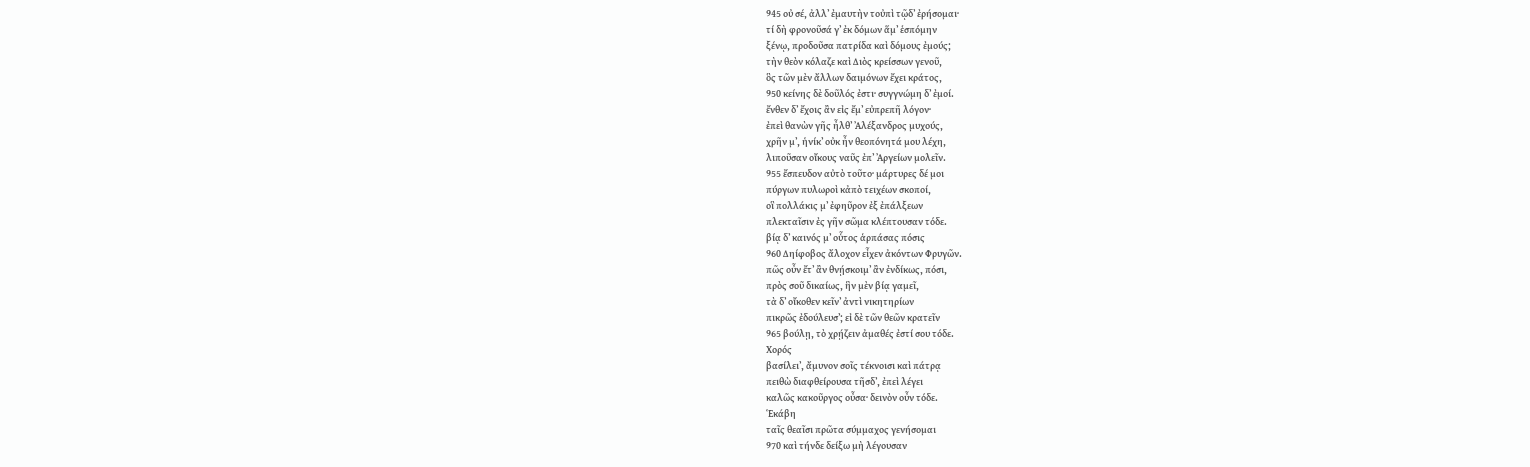945 οὐ σέ, ἀλλʼ ἐμαυτὴν τοὐπὶ τῷδʼ ἐρήσομαι·
τί δὴ φρονοῦσά γʼ ἐκ δόμων ἅμʼ ἑσπόμην
ξένῳ, προδοῦσα πατρίδα καὶ δόμους ἐμούς;
τὴν θεὸν κόλαζε καὶ Διὸς κρείσσων γενοῦ,
ὃς τῶν μὲν ἄλλων δαιμόνων ἔχει κράτος,
950 κείνης δὲ δοῦλός ἐστι· συγγνώμη δʼ ἐμοί.
ἔνθεν δʼ ἔχοις ἂν εἰς ἔμʼ εὐπρεπῆ λόγον·
ἐπεὶ θανὼν γῆς ἦλθʼ Ἀλέξανδρος μυχούς,
χρῆν μʼ, ἡνίκʼ οὐκ ἦν θεοπόνητά μου λέχη,
λιποῦσαν οἴκους ναῦς ἐπʼ Ἀργείων μολεῖν.
955 ἔσπευδον αὐτὸ τοῦτο· μάρτυρες δέ μοι
πύργων πυλωροὶ κἀπὸ τειχέων σκοποί,
οἳ πολλάκις μʼ ἐφηῦρον ἐξ ἐπάλξεων
πλεκταῖσιν ἐς γῆν σῶμα κλέπτουσαν τόδε.
βίᾳ δʼ καινός μʼ οὗτος ἁρπάσας πόσις
960 Δηίφοβος ἄλοχον εἶχεν ἀκόντων Φρυγῶν.
πῶς οὖν ἔτʼ ἂν θνῄσκοιμʼ ἂν ἐνδίκως, πόσι,
πρὸς σοῦ δικαίως, ἣν μὲν βίᾳ γαμεῖ,
τὰ δʼ οἴκοθεν κεῖνʼ ἀντὶ νικητηρίων
πικρῶς ἐδούλευσʼ; εἰ δὲ τῶν θεῶν κρατεῖν
965 βούλῃ, τὸ χρῄζειν ἀμαθές ἐστί σου τόδε.
Χορός
βασίλειʼ, ἄμυνον σοῖς τέκνοισι καὶ πάτρᾳ
πειθὼ διαφθείρουσα τῆσδʼ, ἐπεὶ λέγει
καλῶς κακοῦργος οὖσα· δεινὸν οὖν τόδε.
Ἑκάβη
ταῖς θεαῖσι πρῶτα σύμμαχος γενήσομαι
970 καὶ τήνδε δείξω μὴ λέγουσαν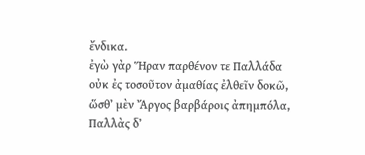ἔνδικα.
ἐγὼ γὰρ Ἥραν παρθένον τε Παλλάδα
οὐκ ἐς τοσοῦτον ἀμαθίας ἐλθεῖν δοκῶ,
ὥσθʼ μὲν Ἄργος βαρβάροις ἀπημπόλα,
Παλλὰς δʼ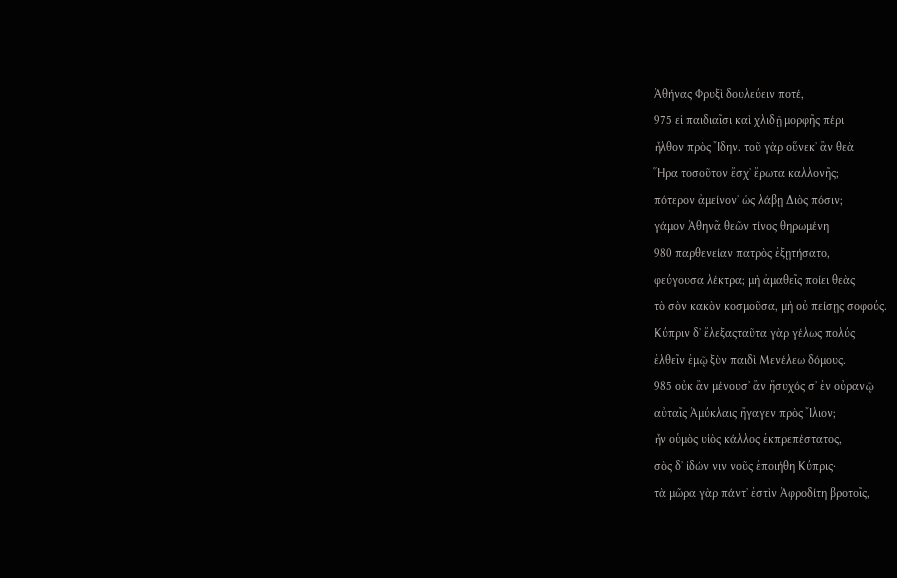Ἀθήνας Φρυξὶ δουλεύειν ποτέ,
975 εἰ παιδιαῖσι καὶ χλιδῇ μορφῆς πέρι
ἦλθον πρὸς Ἴδην. τοῦ γὰρ οὕνεκʼ ἂν θεὰ
Ἥρα τοσοῦτον ἔσχʼ ἔρωτα καλλονῆς;
πότερον ἀμείνονʼ ὡς λάβῃ Διὸς πόσιν;
γάμον Ἀθηνᾶ θεῶν τίνος θηρωμένη
980 παρθενείαν πατρὸς ἐξῃτήσατο,
φεύγουσα λέκτρα; μὴ ἀμαθεῖς ποίει θεὰς
τὸ σὸν κακὸν κοσμοῦσα, μὴ οὐ πείσῃς σοφούς.
Κύπριν δʼ ἔλεξαςταῦτα γὰρ γέλως πολύς
ἐλθεῖν ἐμῷ ξὺν παιδὶ Μενέλεω δόμους.
985 οὐκ ἂν μένουσʼ ἂν ἥσυχός σʼ ἐν οὐρανῷ
αὐταῖς Ἀμύκλαις ἤγαγεν πρὸς Ἴλιον;
ἦν οὑμὸς υἱὸς κάλλος ἐκπρεπέστατος,
σὸς δʼ ἰδών νιν νοῦς ἐποιήθη Κύπρις·
τὰ μῶρα γὰρ πάντʼ ἐστὶν Ἀφροδίτη βροτοῖς,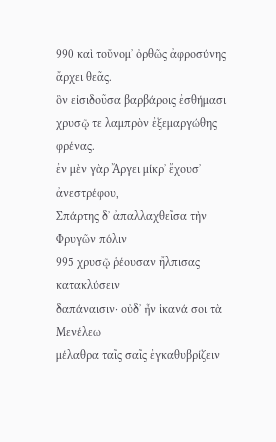990 καὶ τοὔνομʼ ὀρθῶς ἀφροσύνης ἄρχει θεᾶς.
ὃν εἰσιδοῦσα βαρβάροις ἐσθήμασι
χρυσῷ τε λαμπρὸν ἐξεμαργώθης φρένας.
ἐν μὲν γὰρ Ἄργει μίκρʼ ἔχουσʼ ἀνεστρέφου,
Σπάρτης δʼ ἀπαλλαχθεῖσα τὴν Φρυγῶν πόλιν
995 χρυσῷ ῥέουσαν ἤλπισας κατακλύσειν
δαπάναισιν· οὐδʼ ἦν ἱκανά σοι τὰ Μενέλεω
μέλαθρα ταῖς σαῖς ἐγκαθυβρίζειν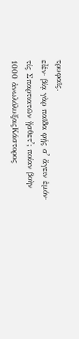τρυφαῖς.
εἶἑν· βίᾳ γὰρ παῖδα φῄς σʼ ἄγειν ἐμόν·
τίς Σπαρτιατῶν ᾔσθετʼ; ποίαν βοὴν
1000 ἀνωλόλυξαςΚάστορος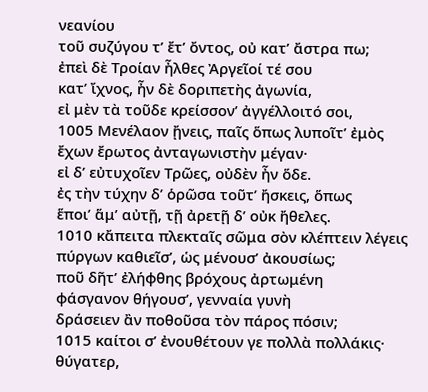νεανίου
τοῦ συζύγου τʼ ἔτʼ ὄντος, οὐ κατʼ ἄστρα πω;
ἐπεὶ δὲ Τροίαν ἦλθες Ἀργεῖοί τέ σου
κατʼ ἴχνος, ἦν δὲ δοριπετὴς ἀγωνία,
εἰ μὲν τὰ τοῦδε κρείσσονʼ ἀγγέλλοιτό σοι,
1005 Μενέλαον ᾔνεις, παῖς ὅπως λυποῖτʼ ἐμὸς
ἔχων ἔρωτος ἀνταγωνιστὴν μέγαν·
εἰ δʼ εὐτυχοῖεν Τρῶες, οὐδὲν ἦν ὅδε.
ἐς τὴν τύχην δʼ ὁρῶσα τοῦτʼ ἤσκεις, ὅπως
ἕποιʼ ἅμʼ αὐτῇ, τῇ ἀρετῇ δʼ οὐκ ἤθελες.
1010 κἄπειτα πλεκταῖς σῶμα σὸν κλέπτειν λέγεις
πύργων καθιεῖσʼ, ὡς μένουσʼ ἀκουσίως;
ποῦ δῆτʼ ἐλήφθης βρόχους ἀρτωμένη
φάσγανον θήγουσʼ, γενναία γυνὴ
δράσειεν ἂν ποθοῦσα τὸν πάρος πόσιν;
1015 καίτοι σʼ ἐνουθέτουν γε πολλὰ πολλάκις·
θύγατερ,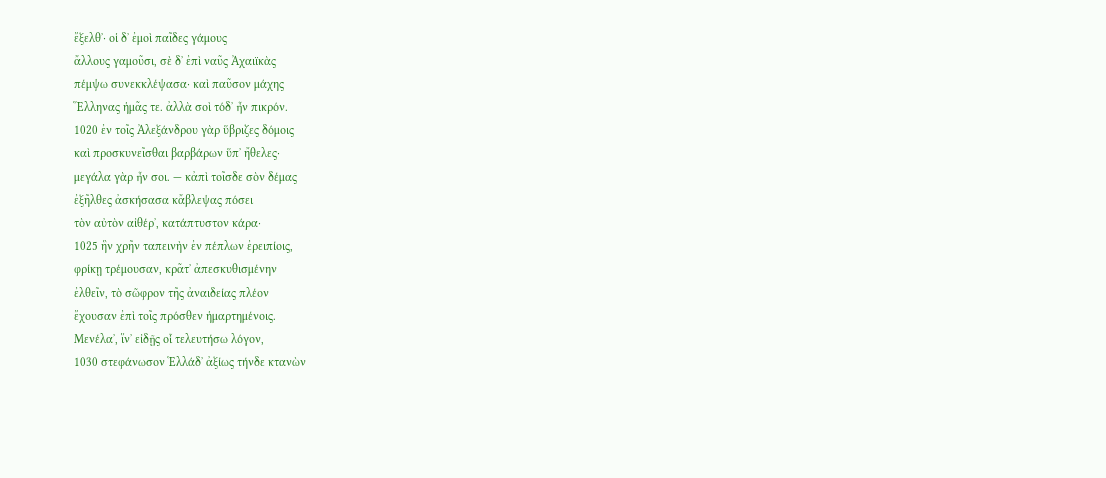ἔξελθʼ· οἱ δʼ ἐμοὶ παῖδες γάμους
ἄλλους γαμοῦσι, σὲ δʼ ἐπὶ ναῦς Ἀχαιϊκὰς
πέμψω συνεκκλέψασα· καὶ παῦσον μάχης
Ἕλληνας ἡμᾶς τε. ἀλλὰ σοὶ τόδʼ ἦν πικρόν.
1020 ἐν τοῖς Ἀλεξάνδρου γὰρ ὕβριζες δόμοις
καὶ προσκυνεῖσθαι βαρβάρων ὕπʼ ἤθελες·
μεγάλα γὰρ ἦν σοι. — κἀπὶ τοῖσδε σὸν δέμας
ἐξῆλθες ἀσκήσασα κἄβλεψας πόσει
τὸν αὐτὸν αἰθέρʼ, κατάπτυστον κάρα·
1025 ἣν χρῆν ταπεινὴν ἐν πέπλων ἐρειπίοις,
φρίκῃ τρέμουσαν, κρᾶτʼ ἀπεσκυθισμένην
ἐλθεῖν, τὸ σῶφρον τῆς ἀναιδείας πλέον
ἔχουσαν ἐπὶ τοῖς πρόσθεν ἡμαρτημένοις.
Μενέλαʼ, ἵνʼ εἰδῇς οἷ τελευτήσω λόγον,
1030 στεφάνωσον Ἑλλάδʼ ἀξίως τήνδε κτανὼν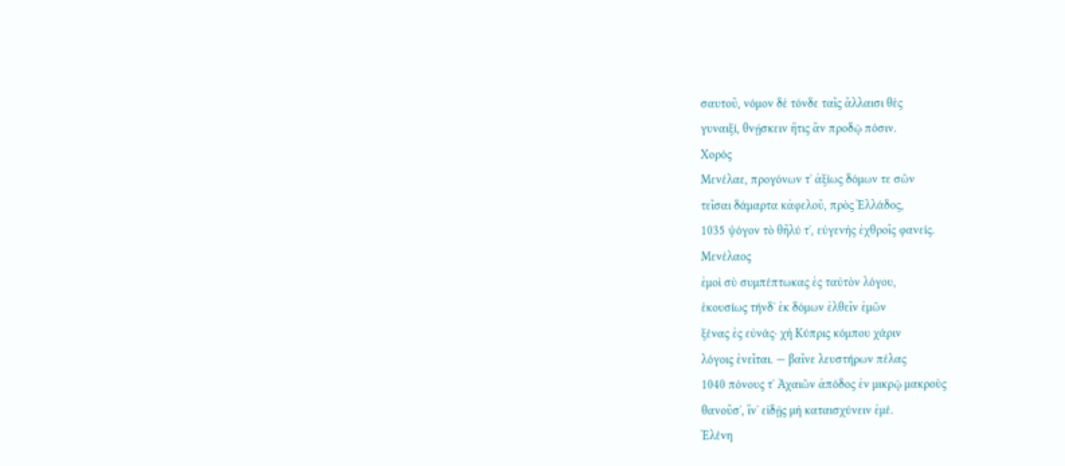σαυτοῦ, νόμον δὲ τόνδε ταῖς ἄλλαισι θὲς
γυναιξί, θνῄσκειν ἥτις ἂν προδῷ πόσιν.
Χορός
Μενέλαε, προγόνων τʼ ἀξίως δόμων τε σῶν
τεῖσαι δάμαρτα κἀφελοῦ, πρὸς Ἑλλάδος,
1035 ψόγον τὸ θῆλύ τʼ, εὐγενὴς ἐχθροῖς φανείς.
Μενέλαος
ἐμοὶ σὺ συμπέπτωκας ἐς ταὐτὸν λόγου,
ἑκουσίως τήνδʼ ἐκ δόμων ἐλθεῖν ἐμῶν
ξένας ἐς εὐνάς· χἡ Κύπρις κόμπου χάριν
λόγοις ἐνεῖται. — βαῖνε λευστήρων πέλας
1040 πόνους τʼ Ἀχαιῶν ἀπόδος ἐν μικρῷ μακροὺς
θανοῦσʼ, ἵνʼ εἰδῇς μὴ καταισχύνειν ἐμέ.
Ἑλένη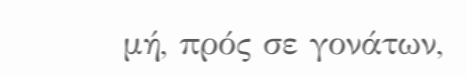μή, πρός σε γονάτων,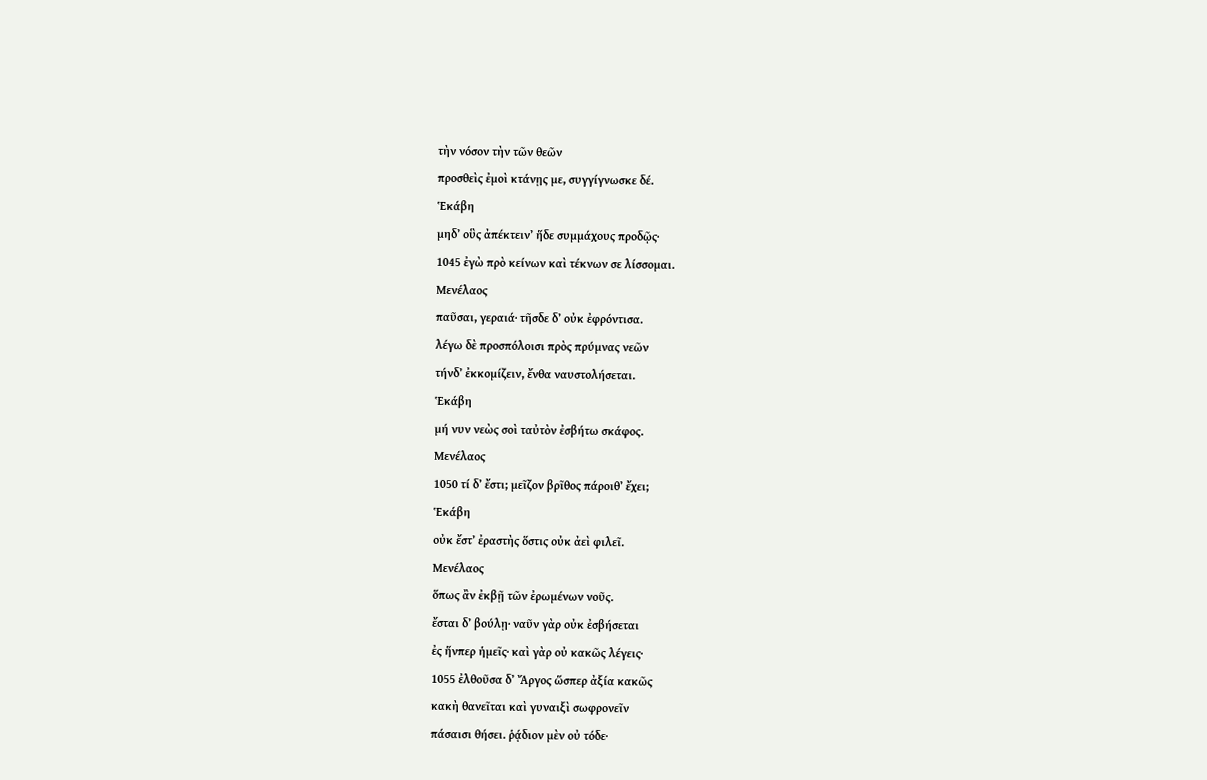τὴν νόσον τὴν τῶν θεῶν
προσθεὶς ἐμοὶ κτάνῃς με, συγγίγνωσκε δέ.
Ἑκάβη
μηδʼ οὓς ἀπέκτεινʼ ἥδε συμμάχους προδῷς·
1045 ἐγὼ πρὸ κείνων καὶ τέκνων σε λίσσομαι.
Μενέλαος
παῦσαι, γεραιά· τῆσδε δʼ οὐκ ἐφρόντισα.
λέγω δὲ προσπόλοισι πρὸς πρύμνας νεῶν
τήνδʼ ἐκκομίζειν, ἔνθα ναυστολήσεται.
Ἑκάβη
μή νυν νεὼς σοὶ ταὐτὸν ἐσβήτω σκάφος.
Μενέλαος
1050 τί δʼ ἔστι; μεῖζον βρῖθος πάροιθʼ ἔχει;
Ἑκάβη
οὐκ ἔστʼ ἐραστὴς ὅστις οὐκ ἀεὶ φιλεῖ.
Μενέλαος
ὅπως ἂν ἐκβῇ τῶν ἐρωμένων νοῦς.
ἔσται δʼ βούλῃ· ναῦν γὰρ οὐκ ἐσβήσεται
ἐς ἥνπερ ἡμεῖς· καὶ γὰρ οὐ κακῶς λέγεις·
1055 ἐλθοῦσα δʼ Ἄργος ὥσπερ ἀξία κακῶς
κακὴ θανεῖται καὶ γυναιξὶ σωφρονεῖν
πάσαισι θήσει. ῥᾴδιον μὲν οὐ τόδε·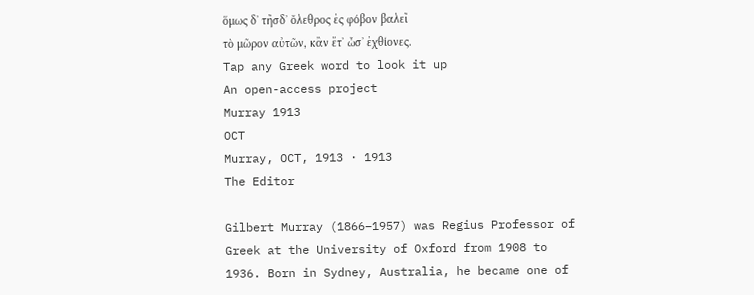ὅμως δʼ τῆσδʼ ὄλεθρος ἐς φόβον βαλεῖ
τὸ μῶρον αὐτῶν, κἂν ἔτʼ ὦσʼ ἐχθίονες.
Tap any Greek word to look it up
An open-access project
Murray 1913
OCT
Murray, OCT, 1913 · 1913
The Editor

Gilbert Murray (1866–1957) was Regius Professor of Greek at the University of Oxford from 1908 to 1936. Born in Sydney, Australia, he became one of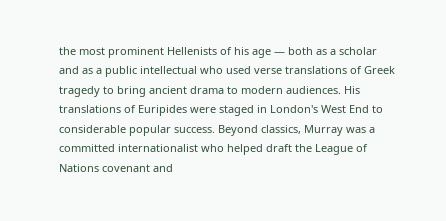the most prominent Hellenists of his age — both as a scholar and as a public intellectual who used verse translations of Greek tragedy to bring ancient drama to modern audiences. His translations of Euripides were staged in London's West End to considerable popular success. Beyond classics, Murray was a committed internationalist who helped draft the League of Nations covenant and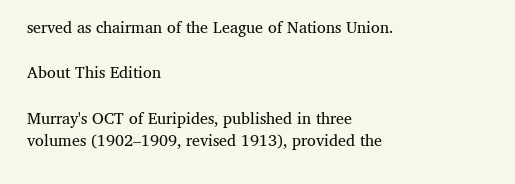served as chairman of the League of Nations Union.

About This Edition

Murray's OCT of Euripides, published in three volumes (1902–1909, revised 1913), provided the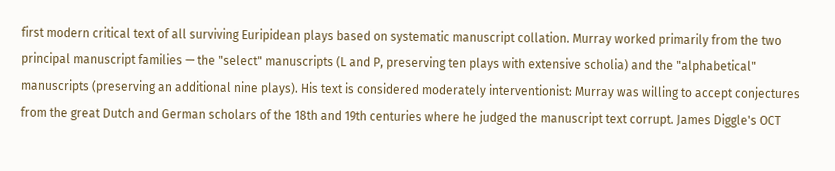first modern critical text of all surviving Euripidean plays based on systematic manuscript collation. Murray worked primarily from the two principal manuscript families — the "select" manuscripts (L and P, preserving ten plays with extensive scholia) and the "alphabetical" manuscripts (preserving an additional nine plays). His text is considered moderately interventionist: Murray was willing to accept conjectures from the great Dutch and German scholars of the 18th and 19th centuries where he judged the manuscript text corrupt. James Diggle's OCT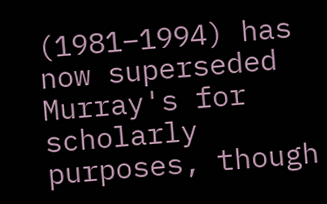(1981–1994) has now superseded Murray's for scholarly purposes, though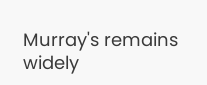Murray's remains widely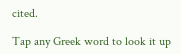cited.

Tap any Greek word to look it up